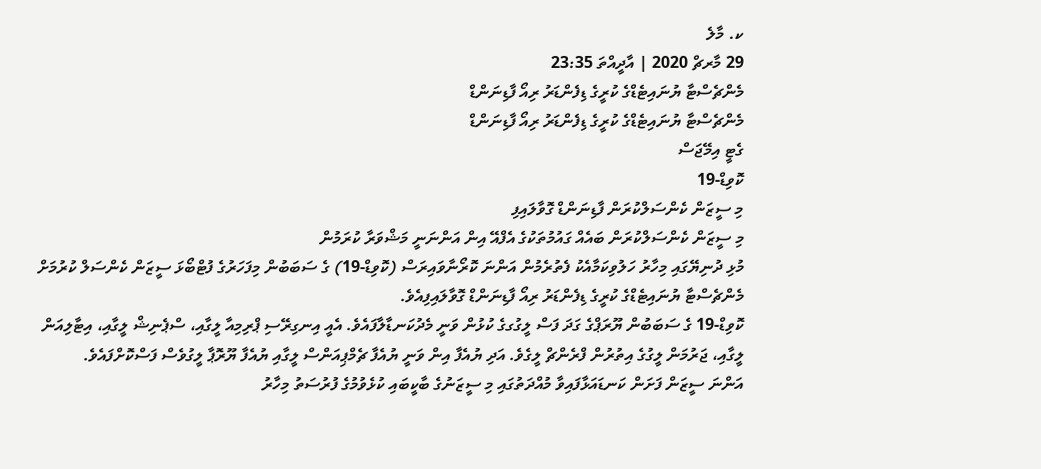ކ. މާލެ
29 މާރޗް 2020 | އާދީއްތަ 23:35
މެންޗެސްޓާ ޔުނައިޓެޑްގެ ކުރީގެ ޑިފެންޑަރު ރިއޯ ފާޑިނަންޑް
މެންޗެސްޓާ ޔުނައިޓެޑްގެ ކުރީގެ ޑިފެންޑަރު ރިއޯ ފާޑިނަންޑް
ގެޓީ އިމޭޖަސް
ކޮވިޑް-19
މި ސީޒަން ކެންސަލްކުރަން ފާޑިނަންޑް ގޮވާލައިފި
މި ސީޒަން ކެންސަލްކުރަން ބައެއް ގައުމުތަކުގެ އެފްއޭ އިން އަންނަނީ މަޝްވަރާ ކުރަމުން
މުޅި ދުނިޔޭގައި މިހާރު ހަލުވިކަމާއެކު ފެތުރެމުން އަންނަ ކޮރޯނާވައިރަސް (ކޮވިޑް-19) ގެ ސަބަބުން މިފަހަރުގެ ފުޓްބޯޅަ ސީޒަން ކެންސަލް ކުރުމަށް މެންޗެސްޓާ ޔުނައިޓެޑްގެ ކުރީގެ ޑިފެންޑަރު ރިއޯ ފާޑިނަންޑް ގޮވާލައިފިއެވެ.
ކޮވިޑް-19 ގެ ސަބަބުން ޔޫރަޕްގެ ގަދަ ފަސް ލީގުގގެ ކުޅުން ވަނީ މެދުކަނޑާލާފައެވެ. އެއީ އިނގިރޭސި ޕްރިމިއާ ލީގާއި، ސްޕެނިޝް ލީގާއި، އިޓާލިއަން ލީގާއި، ޖަރުމަން ލީގުގެ އިތުރުން ފްރެންޗް ލީގެވެ. އަދި ޔުއެފާ އިން ވަނީ ޔުއެފާ ޗެމްޕިއަންސް ލީގާއި ޔުއެފާ ޔޫރޮޕާ ލީގުވެސް ފަސްކޮށްފައެވެ.
އަންނަ ސީޒަން ފަށަން ކަނޑައަޅާފައިވާ މުއްދަތުގައި މި ސީޒަނުގެ ބާކީބައި ކުޅެވުމުގެ ފުރުސަތު މިހާރު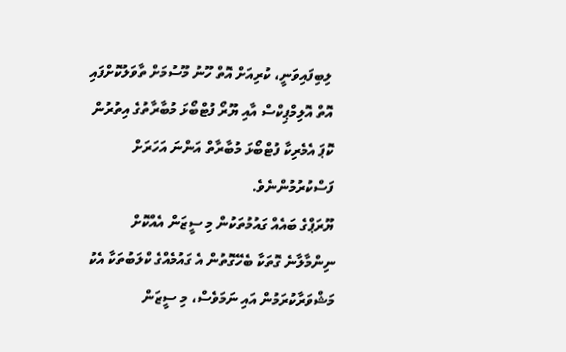ލިބިފައިވަނީ، ކުރިއަށް އޮތް ހޫނު މޫސުމަށް ތާވަލުކޮށްފައި އޮތް އޮލިމްޕިކްސް އާއި ޔޫރޯ ފުޓްބޯޅަ މުބާރާތުގެ އިތުރުން ކޮޕަ އެމެރިކާ ފުޓްބޯޅަ މުބާރާތް އަންނަ އަހަރަށް ފަސްކުރުމުންނެވެ.
ޔޫރަޕްގެ ބައެއް ގައުމުތަކުން މި ސީޒަން އެއްކޮށް ނިންމާލާނެ ގޮތަކާ ބެހޭގޮތުން އެ ގައުމެއްގެ ކްލަބުތަކާ އެކު މަޝްވަރާކުރަމުން އައި ނަމަވެސް، މި ސީޒަން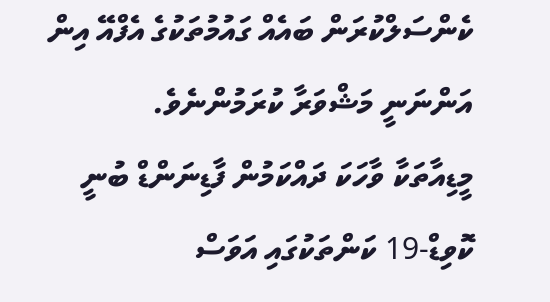ކެންސަލްކުރަން ބައެއް ގައުމުތަކުގެ އެފްއޭ އިން އަންނަނީ މަޝްވަރާ ކުރަމުންނެވެ.
މީޑިއާތަކާ ވާހަކަ ދައްކަމުން ފާޑިނަންޑް ބުނީ ކޮވިޑް-19 ކަންތަކުގައި އަވަސް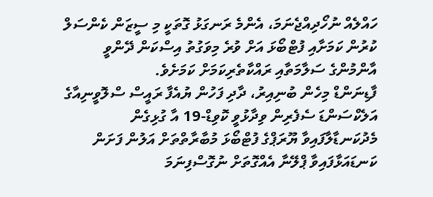ހައްލެއް ނުހޯދިއްޖެނަމަ، އެންމެ ރަނގަޅު ގޮތަކީ މި ސީޒަން ކެންސަލް ކުރުން ކަމަށާއި ފުޓްބޯޅަ އަށް ވުރެ މިވަގުތު އިސްކަން ދޭންވީ އާންމުންގެ ސަލާމަތާއި ރައްކާތެރިކަމަށް ކަމަށެވެ.
ފާޑިނަންޑް މިހެން ބުނިއިރު، ދާދި ފަހުން ޔުއެފާ ރައީސް ސްލޮވީނިއާގެ އަލެކްސަންޑަ ސެފެރިން ވިދާޅުވީ ކޮވިޑް-19 އާ ގުޅިގެން މެދުކަނޑާލާފައިވާ ޔޫރަޕްގެ ފުޓްބޯޅަ މުބާރާތްތަށް އަލުން ފަށަން ކަނޑައަޅާފައިވާ ޕްލޭނާ އެއްގޮތަށް ނުގޮސްފިނަމަ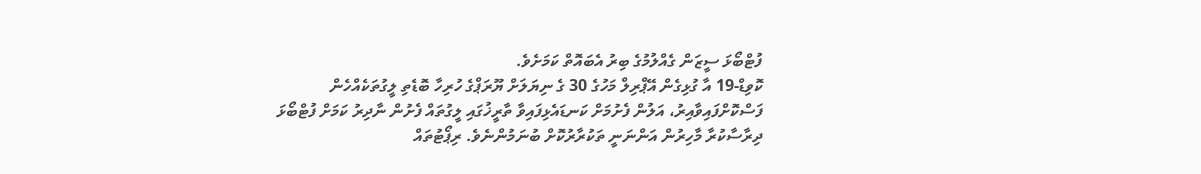ފުޓްބޯޅަ ސީޒަން ގެއްލުމުގެ ބިރު އެބައޮތް ކަމަށެވެ.
ކޮވިޑް-19 އާ ގުޅިގެން އޭޕްރިލް މަހުގެ 30 ގެ ނިޔަލަށް ޔޫރަޕްގެ ހުރިހާ ބޮޑެތި ލީގުތަކެއްހެން ފަސްކޮށްފައިވާއިރު، އަލުން ފެށުމަށް ކަނޑައެޅިފައިވާ ތާރީޚުގައި ލީގުތައް ފެށުން ނާދިރު ކަމަށް ފުޓްބޯޅަ ދިރާސާކުރާ މާހިރުން އަންނަނީ ތަކުރާރުކޮށް ބުނަމުންނެވެ. ރިޕޯޓުތައް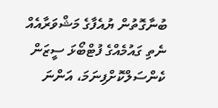ބުނާގޮތުން ޔުއެފާގެ މަޝްވަރާއެއް ނެތި ގައުމެއްގެ ފުޓްބޯޅަ ސީޒަން ކެންސަލްކޮށްފިނަމަ، އަންނަ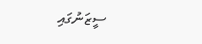ސީޒަނުގައި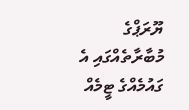ޔޫރަޕްގެ މުބާރާތެއްގައި އެ ގައުމެއްގެ ޓީމެއް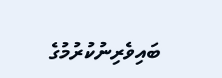ބައިވެރިނުކުރުމުގެ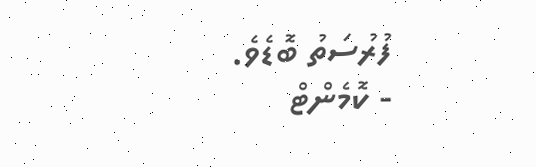ފުރުސަތު ބޮޑެވެ.
- ކޮމެންޓް